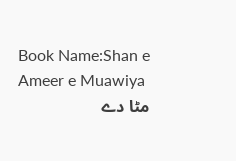Book Name:Shan e Ameer e Muawiya
مٹا دے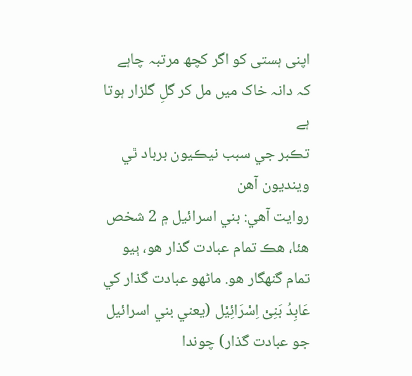اپنی ہستی کو اگر کچھ مرتبہ چاہے کہ دانہ خاک میں مل کر گلِ گلزار ہوتا ہے
تڪبر جي سبب نيڪيون برباد ٿي وينديون آهن
روايت آهي: بني اسرائيل ۾ 2 شخص هئا، هڪ تمام عبادت گذار هو، ٻيو تمام گنهگار هو. ماڻهو عبادت گذار کي عَابِدُ بَنِیْ اِسْرَائِیْل (يعني بني اسرائيل جو عبادت گذار) چوندا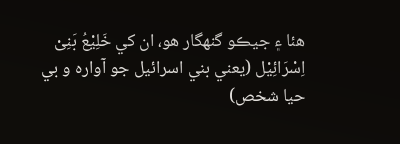هئا ۽ جيڪو گنهگار هو، ان کي خَلِیْعُ بَنِیْ اِسْرَائِیْل (يعني بني اسرائيل جو آواره و بي حيا شخص)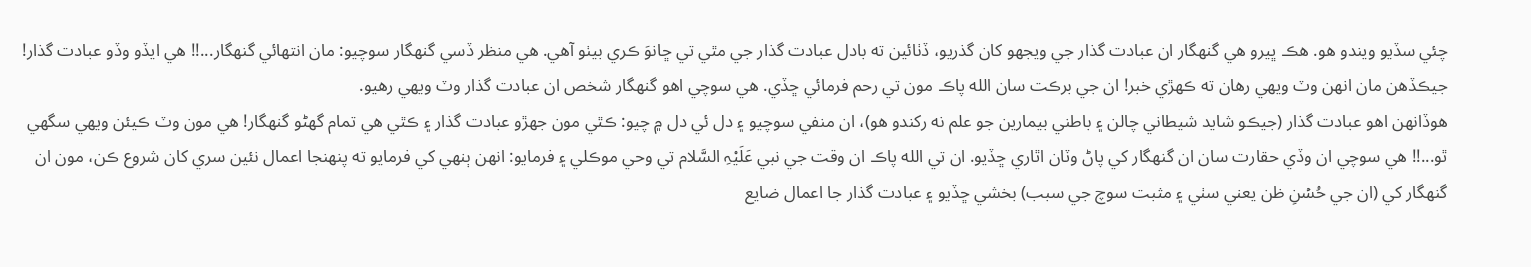چئي سڏيو ويندو هو. هڪ ڀيرو هي گنهگار ان عبادت گذار جي ويجهو کان گذريو، ڏٺائين ته بادل عبادت گذار جي مٿي تي ڇانوَ ڪري بيٺو آهي. هي منظر ڏسي گنهگار سوچيو: مان انتهائي گنهگار...!! هي ايڏو وڏو عبادت گذار! جيڪڏهن مان انهن وٽ ويهي رهان ته ڪهڙي خبر! ان جي برڪت سان الله پاڪ مون تي رحم فرمائي ڇڏي. هي سوچي اهو گنهگار شخص ان عبادت گذار وٽ ويهي رهيو.
هوڏانهن اهو عبادت گذار (جيڪو شايد شيطاني چالن ۽ باطني بيمارين جو علم نه رکندو هو)، ان منفي سوچيو ۽ دل ئي دل ۾ چيو: ڪٿي مون جهڙو عبادت گذار ۽ ڪٿي هي تمام گهڻو گنهگار! هي مون وٽ ڪيئن ويهي سگهي ٿو...!! هي سوچي ان وڏي حقارت سان ان گنهگار کي پاڻ وٽان اٿاري ڇڏيو. ان تي الله پاڪ ان وقت جي نبي عَلَیْہِ السَّلام تي وحي موڪلي ۽ فرمايو: انهن ٻنهي کي فرمايو ته پنهنجا اعمال نئين سري کان شروع ڪن، مون ان گنهگار کي (ان جي حُسۡنِ ظن يعني سٺي ۽ مثبت سوچ جي سبب) بخشي ڇڏيو ۽ عبادت گذار جا اعمال ضايع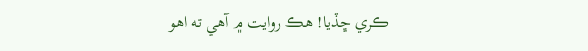ڪري ڇڏيا! هڪ روايت ۾ آهي ته اهو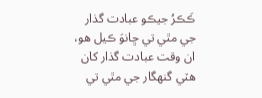ڪَڪرُ جيڪو عبادت گذار جي مٿي تي ڇانوَ ڪيل هو، ان وقت عبادت گذار کان هٽي گنهگار جي مٿي تي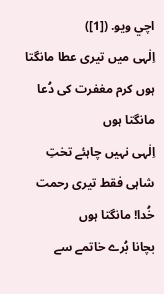اچي ويو. ([1])
اِلٰہی میں تیری عطا مانگتا ہوں کرم مغفرت کی دُعا مانگتا ہوں
اِلٰہی نہیں چاہئے تختِ شاہی فقط تیری رحمت خُدا! مانگتا ہوں
بچانا بُرے خاتمے سے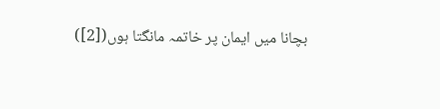بچانا میں ایمان پر خاتمہ مانگتا ہوں([2])